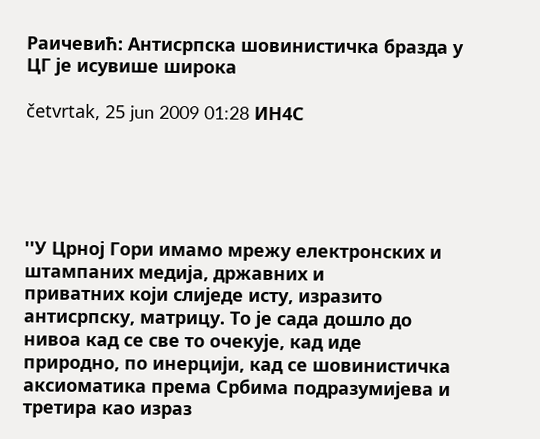Раичевић: Антисрпска шовинистичка бразда у ЦГ је исувише широка

četvrtak, 25 jun 2009 01:28 ИН4С





''У Црној Гори имамо мрежу електронских и штампаних медија, државних и
приватних који слиједе исту, изразито антисрпску, матрицу. То је сада дошло до
нивоа кад се све то очекује, кад иде природно, по инерцији, кад се шовинистичка
аксиоматика према Србима подразумијева и третира као израз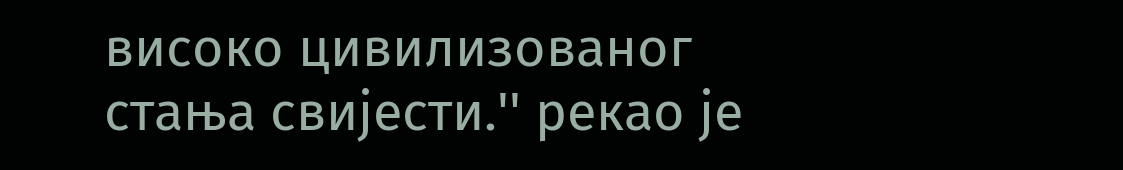високо цивилизованог
стања свијести.'' рекао је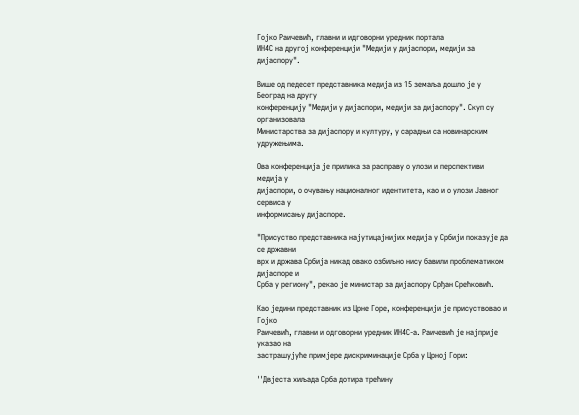Гојко Раичевић, главни и идговорни уредник портала
ИН4С на другој конференцији "Медији у дијаспори, медији за дијаспору".

Више од педесет представника медија из 15 земаља дошло је у Београд на другу
конференцију "Медији у дијаспори, медији за дијаспору". Скуп су организовала
Министарства за дијаспору и културу, у сарадњи са новинарским удружењима.

Ова конференција је прилика за расправу о улози и перспективи медија у
дијаспори, о очувању националног идентитета, као и о улози Јавног сервиса у
информисању дијаспоре.

"Присуство представника најутицајнијих медија у Србији показује да се државни
врх и држава Србија никад овако озбиљно нису бавили проблематиком дијаспоре и
Срба у региону", рекао је министар за дијаспору Срђан Срећковић.

Као једини представник из Црне Горе, конференцији је присуствовао и Гојко
Раичевић, главни и одговорни уредник ИН4С-а. Раичевић је најприје указао на
застрашујуће примјере дискриминације Срба у Црној Гори:

''Двјеста хиљада Срба дотира трећину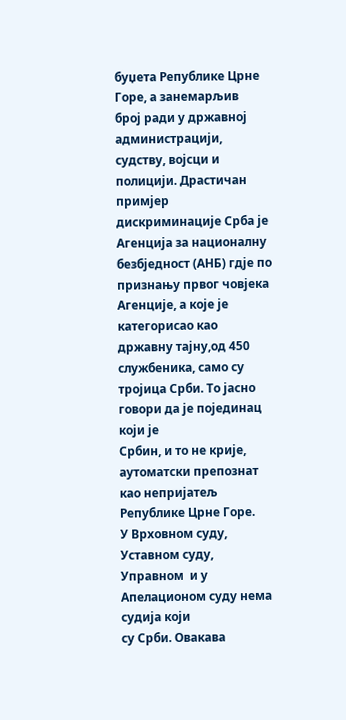буџета Републике Црне Горе, а занемарљив
број ради у државној администрацији, судству, војсци и полицији. Драстичан
примјер дискриминације Срба је Агенција за националну безбједност (АНБ) гдје по
признању првог човјека Агенције, а које је категорисао као државну тајну,од 450
службеника, само су тројица Срби. То јасно говори да је појединац који је
Србин, и то не крије, аутоматски препознат као непријатељ Републике Црне Горе.
У Врховном суду, Уставном суду, Управном  и у Апелационом суду нема судија који
су Срби. Овакава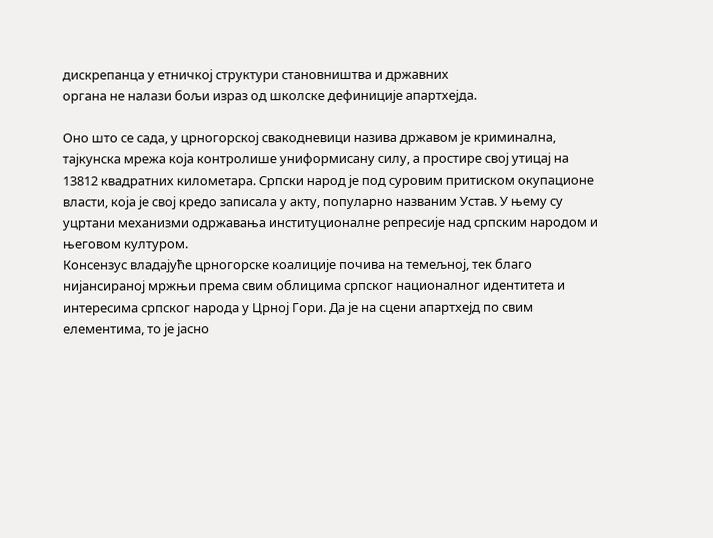дискрепанца у етничкој структури становништва и државних
органа не налази бољи израз од школске дефиниције апартхејда.

Оно што се сада, у црногорској свакодневици назива државом је криминална,
тајкунска мрежа која контролише униформисану силу, а простире свој утицај на
13812 квадратних километара. Српски народ је под суровим притиском окупационе
власти, која је свој кредо записала у акту, популарно названим Устав. У њему су
уцртани механизми одржавања институционалне репресије над српским народом и
његовом културом.
Консензус владајуће црногорске коалиције почива на темељној, тек благо
нијансираној мржњи према свим облицима српског националног идентитета и
интересима српског народа у Црној Гори. Да је на сцени апартхејд по свим
елементима, то је јасно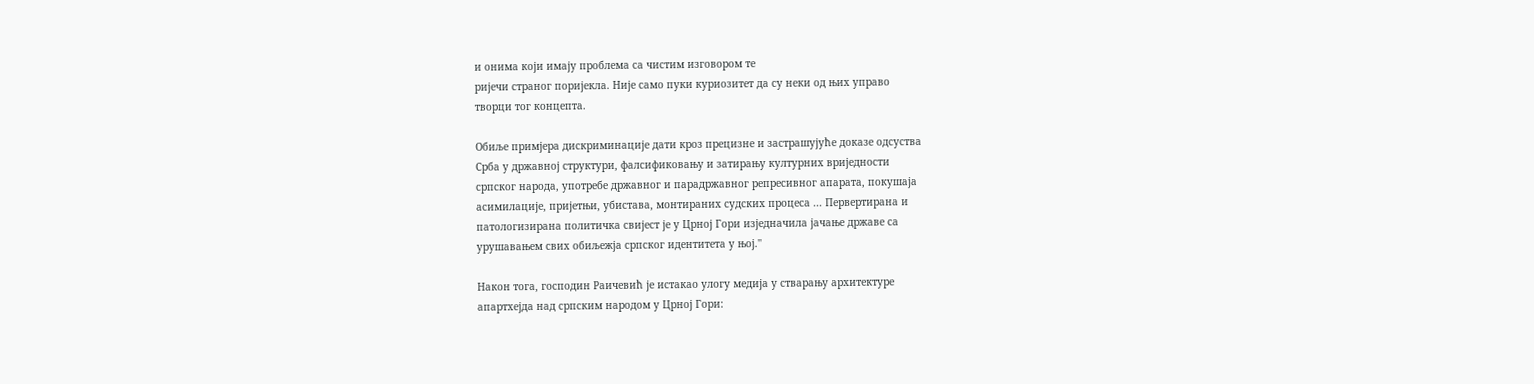и онима који имају проблема са чистим изговором те
ријечи страног поријекла. Није само пуки куриозитет да су неки од њих управо
творци тог концепта.

Обиље примјера дискриминације дати кроз прецизне и застрашујуће доказе одсуства
Срба у државној структури, фалсификовању и затирању културних вриједности
српског народа, употребе државног и парадржавног репресивног апарата, покушаја
асимилације, пријетњи, убистава, монтираних судских процеса ... Первертирана и
патологизирана политичка свијест је у Црној Гори изједначила јачање државе са
урушавањем свих обиљежја српског идентитета у њој.''

Након тога, господин Раичевић је истакао улогу медија у стварању архитектуре
апартхејда над српским народом у Црној Гори: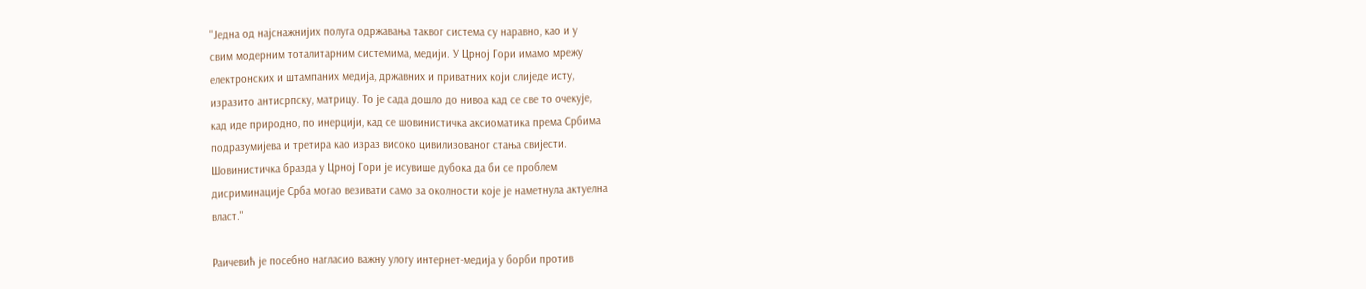''Једна од најснажнијих полуга одржавања таквог система су наравно, као и у
свим модерним тоталитарним системима, медији. У Црној Гори имамо мрежу
електронских и штампаних медија, државних и приватних који слиједе исту,
изразито антисрпску, матрицу. То је сада дошло до нивоа кад се све то очекује,
кад иде природно, по инерцији, кад се шовинистичка аксиоматика према Србима
подразумијева и третира као израз високо цивилизованог стања свијести.
Шовинистичка бразда у Црној Гори је исувише дубока да би се проблем
дисриминације Срба могао везивати само за околности које је наметнула актуелна
власт.''

Раичевић је посебно нагласио важну улогу интернет-медија у борби против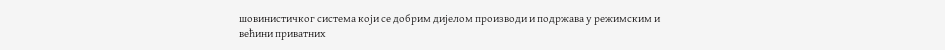шовинистичког система који се добрим дијелом производи и подржава у режимским и
већини приватних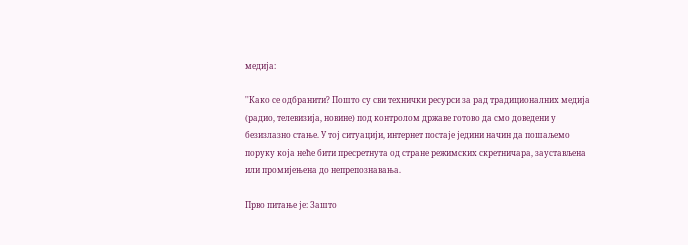медија:

''Како се одбранити? Пошто су сви технички ресурси за рад традиционалних медија
(радио, телевизија, новине) под контролом државе готово да смо доведени у
безизлазно стање. У тој ситуацији, интернет постаје једини начин да пошаљемо
поруку која неће бити пресретнута од стране режимских скретничара, заустављена
или промијењена до непрепознавања.

Прво питање је: Зашто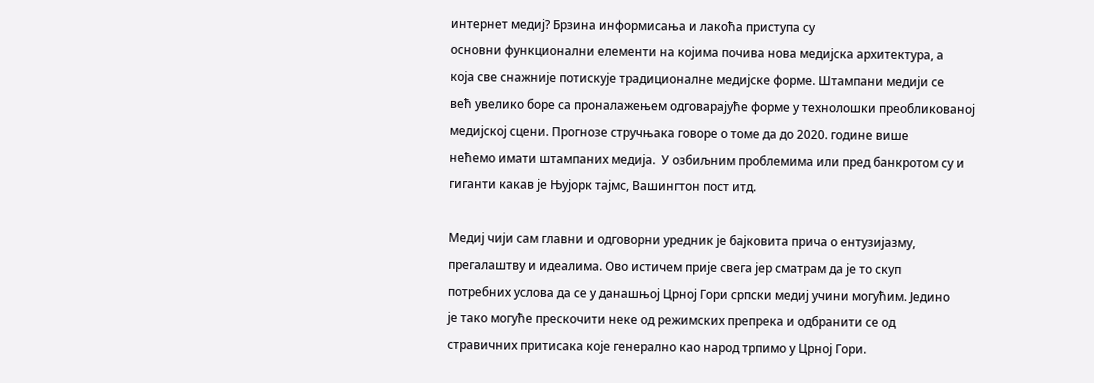интернет медиј? Брзина информисања и лакоћа приступа су
основни функционални елементи на којима почива нова медијска архитектура, а
која све снажније потискује традиционалне медијске форме. Штампани медији се
већ увелико боре са проналажењем одговарајуће форме у технолошки преобликованој
медијској сцени. Прогнозе стручњака говоре о томе да до 2020. године више
нећемо имати штампаних медија.  У озбиљним проблемима или пред банкротом су и
гиганти какав је Њујорк тајмс, Вашингтон пост итд.

Медиј чији сам главни и одговорни уредник је бајковита прича о ентузијазму,
прегалаштву и идеалима. Ово истичем прије свега јер сматрам да је то скуп
потребних услова да се у данашњој Црној Гори српски медиј учини могућим. Једино
је тако могуће прескочити неке од режимских препрека и одбранити се од
стравичних притисака које генерално као народ трпимо у Црној Гори.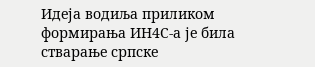Идеја водиља приликом формирања ИН4С-а је била стварање српске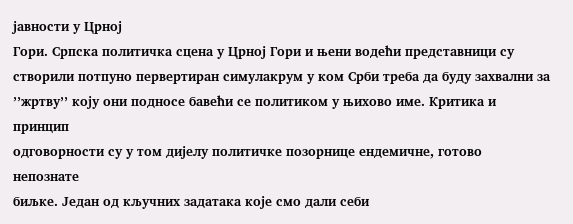јавности у Црној
Гори. Српска политичка сцена у Црној Гори и њени водећи представници су
створили потпуно первертиран симулакрум у ком Срби треба да буду захвални за
’’жртву’’ коју они подносе бавећи се политиком у њихово име. Критика и принцип
одговорности су у том дијелу политичке позорнице ендемичне, готово непознате
биљке. Један од кључних задатака које смо дали себи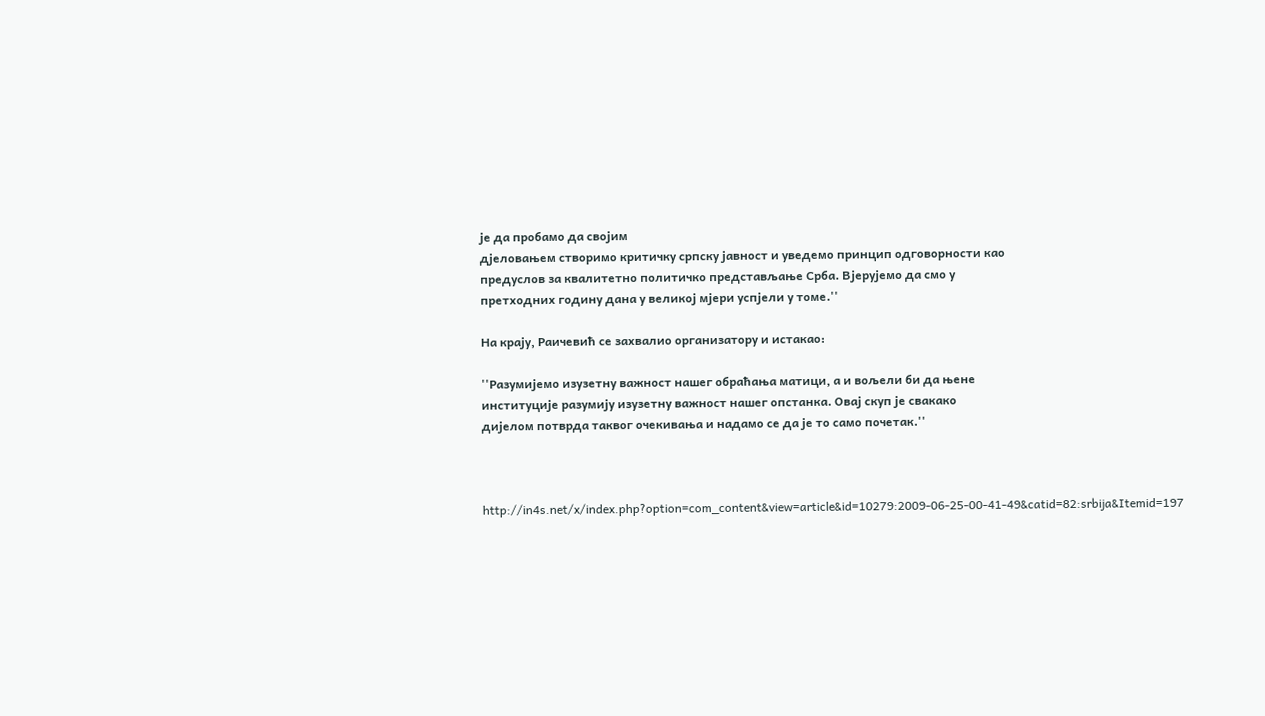је да пробамо да својим
дјеловањем створимо критичку српску јавност и уведемо принцип одговорности као
предуслов за квалитетно политичко представљање Срба. Вјерујемо да смо у
претходних годину дана у великој мјери успјели у томе.''

На крају, Раичевић се захвалио организатору и истакао:

''Разумијемо изузетну важност нашег обраћања матици, а и вољели би да њене
институције разумију изузетну важност нашег опстанка. Овај скуп је свакако
дијелом потврда таквог очекивања и надамо се да је то само почетак.''



http://in4s.net/x/index.php?option=com_content&view=article&id=10279:2009-06-25-00-41-49&catid=82:srbija&Itemid=197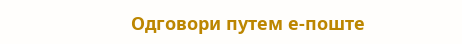Одговори путем е-поште